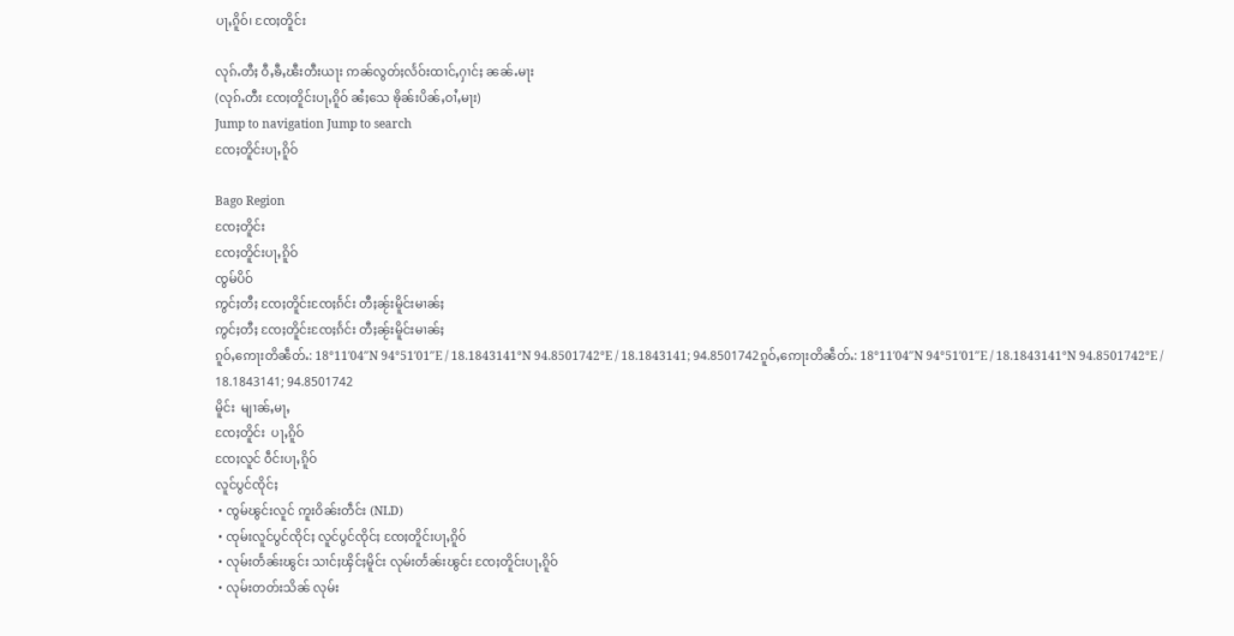ပႃႇၵိူဝ်၊ ၸႄႈတိူင်း

လုၵ်ႉတီႈ ဝီႇၶီႇၽီးတီးယႃး ဢၼ်လွတ်ႈလႅဝ်းထၢင်ႇႁၢင်ႈ ၼၼ်ႉမႃး
(လုၵ်ႉတီး ၸႄႈတိူင်းပႃႇၵိူဝ် ၼႆႈသေ ၶိုၼ်းပိၼ်ႇဝၢႆႇမႃး)
Jump to navigation Jump to search
ၸႄႈတိူင်းပႃႇၵိူဝ်

Bago Region
ၸႄႈတိူင်း
ၸႄႈတိူင်းပႃႇၵိူဝ်
ၸွမ်ပိဝ်
ဢွင်ႈတီႈ ၸႄႈတိူင်းၸႄႈၵႅင်း တီႈၼႂ်းမိူင်းမၢၼ်ႈ
ဢွင်ႈတီႈ ၸႄႈတိူင်းၸႄႈၵႅင်း တီႈၼႂ်းမိူင်းမၢၼ်ႈ
ၵူဝ်ႇဢေႃးတိၼဵတ်ႉ: 18°11′04″N 94°51′01″E / 18.1843141°N 94.8501742°E / 18.1843141; 94.8501742ၵူဝ်ႇဢေႃးတိၼဵတ်ႉ: 18°11′04″N 94°51′01″E / 18.1843141°N 94.8501742°E / 18.1843141; 94.8501742
မိူင်း  မျၢၼ်ႇမႃႇ
ၸႄႈတိူင်း  ပႃႇၵိူဝ်
ၸႄႈလူင် ဝဵင်းပႃႇၵိူဝ်
လူင်ပွင်ၸိုင်ႈ
 • ၸွမ်ၽွင်းလူင် ဢူးဝိၼ်းတဵင်း (NLD)
 • ၸုမ်းလူင်ပွင်ၸိုင်ႈ လူင်ပွင်ၸိုင်ႈ ၸႄႈတိူင်းပႃႇၵိူဝ်
 • လုမ်းတႅၼ်းၽွင်း သၢင်ႈၾိင်ႈမိူင်း လုမ်းတႅၼ်းၽွင်း ၸႄႈတိူင်းပႃႇၵိူဝ်
 • လုမ်းတတ်းသိၼ် လုမ်း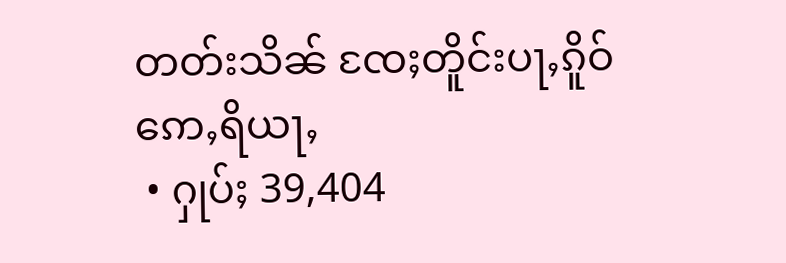တတ်းသိၼ် ၸႄႈတိူင်းပႃႇၵိူဝ်
ဢေႇရိယႃႇ
 • ႁုပ်ႈ 39,404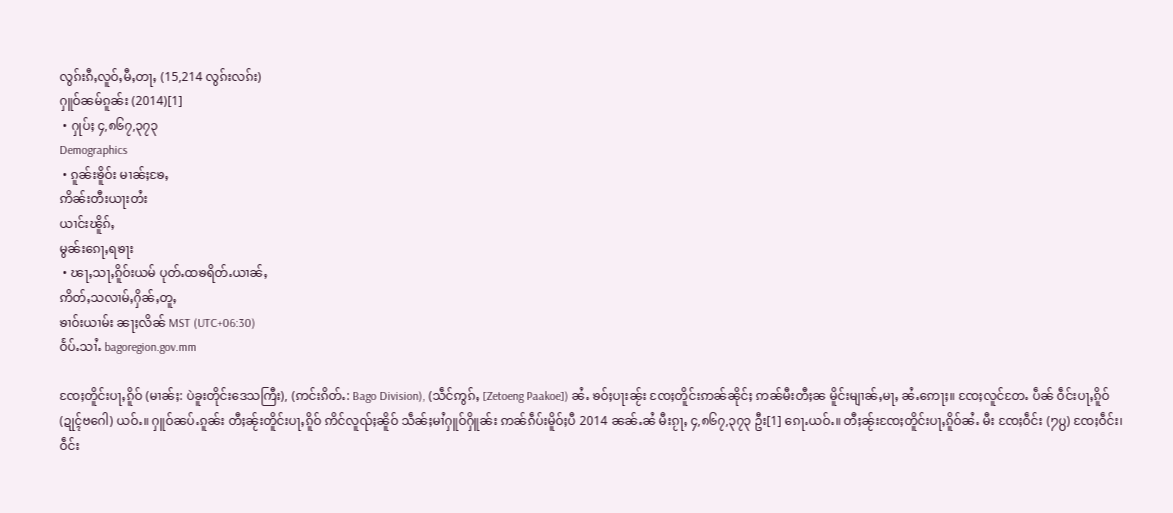လွၵ်းၵီႇလူဝ်ႇမီႇတႃႇ (15,214 လွၵ်းလၵ်း)
ႁူဝ်ၼမ်ၵူၼ်း (2014)[1]
 • ႁုပ်ႈ ၄,၈၆၇,၃၇၃
Demographics
 • ၵူၼ်းၶိူဝ်း မၢၼ်ႈၶႄႇ
ဢိၼ်းတီးယႃးတႆး
ယၢင်းၽိူၵ်ႇ
မွၼ်းၵေႃႇရၶႃး
 • ၽႃႇသႃႇၵိူဝ်းယမ် ပုတ်ႉထၶရိတ်ႉယၢၼ်ႇ
ဢိတ်ႇသလၢမ်ႇႁိၼ်ႇတူႇ
ၶၢဝ်းယၢမ်း ၼႃႈလိၼ် MST (UTC+06:30)
ဝႅပ်ႉသၢႆႉ bagoregion.gov.mm

ၸႄႈတိူင်းပႃႇၵိူဝ် (မၢၼ်ႈ: ပဲခူးတိုင်းဒေသကြီး), (ဢင်းၵိတ်ႉ: Bago Division), (သဵင်ဢွၵ်ႇ [Zetoeng Paakoe]) ၼႆႉ ၶဝ်ႈပႃးၼႂ်း ၸႄႈတိူင်းဢၼ်ၼိုင်ႈ ဢၼ်မီးတီႈၼ မိူင်းမျၢၼ်ႇမႃႇ ၼႆႉဢေႃႈ။ ၸႄႈလူင်တႄႉ ပဵၼ် ဝဵင်းပႃႇၵိူဝ် (ဍုၚ်ဗဂေါ) ယဝ်ႉ။ ႁူဝ်ၼပ်ႉၵူၼ်း တီႈၼႂ်းတိူင်းပႃႇၵိူဝ် ဢိင်လူၺ်ႈၼိူဝ် သဵၼ်ႈမၢႆႁူဝ်ႁိူၼ်း ဢၼ်ၵဵပ်းမိူဝ်ႈပီ 2014 ၼၼ်ႉၼႆ မီးၵႂႃႇ ၄,၈၆၇,၃၇၃ ဦး[1] ၵေႃႉယဝ်ႉ။ တီႈၼႂ်းၸႄႈတိူင်းပႃႇၵိူဝ်ၼႆႉ မီး ၸႄႈဝဵင်း (႒႘) ၸႄႈဝဵင်း၊ ဝဵင်း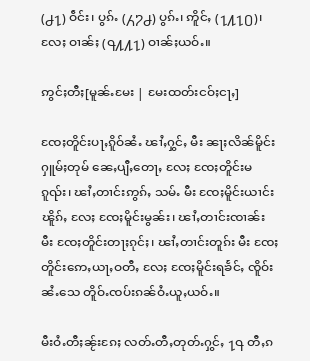(႕႑) ဝဵင်း၊ ပွၵ်ႉ (႓႒႕) ပွၵ်ႉ၊ ဢိူင်ႇ (႑႔႑႐)၊ လႄႈ ဝၢၼ်ႈ (႖႔႔႑) ဝၢၼ်ႈယဝ်ႉ။

ဢွင်ႈတီႈ[မူၼ်ႉမႄး | မႄးထတ်းငဝ်ႈငႃႇ]

ၸႄႈတိူင်းပႃႇၵိူဝ်ၼႆႉ ၽၢႆႇႁွင်ႇ မီး ၼႃႈလိၼ်မိူင်းႁူမ်ႈတုမ် ၼေႇပျီႇတေႃႇ လႄႈ ၸႄႈတိူင်းမၵူၺ်း၊ ၽၢႆႇတၢင်းဢွၵ်ႇ သမ်ႉ မီး ၸႄႈမိူင်းယၢင်းၽိူၵ်ႇ လႄႈ ၸႄႈမိူင်းမွၼ်း၊ ၽၢႆႇတၢင်းၸၢၼ်း မီး ၸႄႈတိူင်းတႃႈၵုင်ႈ၊ ၽၢႆႇတၢင်းတူၵ်း မီး ၸႄႈတိူင်းဢေႇယႃႇဝတီႇ လႄႈ ၸႄႈမိူင်းရၶႅင်ႇ ၸိူဝ်းၼႆႉသေ တိူဝ်ႉၸပ်းၵၼ်ဝႆႉယူႇယဝ်ႉ။

မီးဝႆႉတီႈၼႂ်းၵႄႈ လတ်ႉတီႇတုတ်ႉႁွင်ႇ ႑႖ တီႇၵ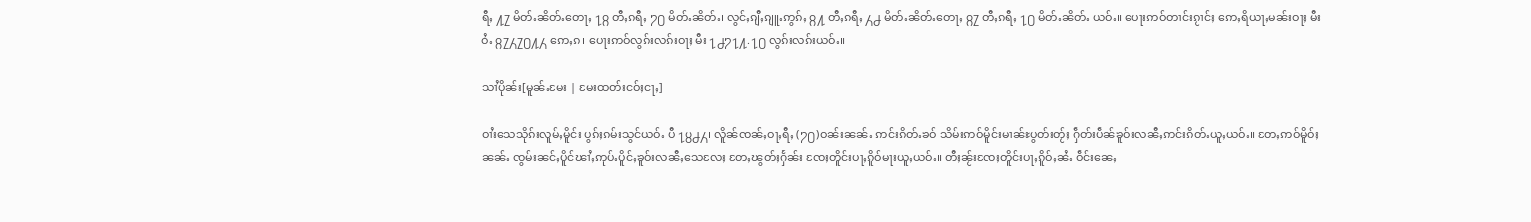ရီႇ ႔႗ မိတ်ႉၼိတ်ႉတေႃႇ ႑႙ တီႇၵရီႇ ႒႐ မိတ်ႉၼိတ်ႉ၊ လွင်ႇၵျီႇၵျူႉဢွၵ်ႇ ႙႔ တီႇၵရီႇ ႓႕ မိတ်ႉၼိတ်ႉတေႃႇ ႙႗ တီႇၵရီႇ ႑႐ မိတ်ႉၼိတ်ႉ ယဝ်ႉ။ ပေႃးဢဝ်တၢင်းၵႂၢင်ႈ ဢေႇရိယႃႇမၼ်းဝႃႈ မီးဝႆႉ ႙႗႓႗႐႔႓ ဢေႇၵ၊ ပေႃးဢဝ်လွၵ်းလၵ်းဝႃႈ မီး ႑႕႒႑႔.႑႐ လွၵ်းလၵ်းယဝ်ႉ။

သၢႆပိုၼ်း[မူၼ်ႉမႄး | မႄးထတ်းငဝ်ႈငႃႇ]

ဝၢႆးသေသိုၵ်းလူမ်ႇမိူင်း ပွၵ်ႈၵမ်းသွင်ယဝ်ႉ ပီ ႑႘႕႓၊ လိူၼ်ၸၼ်ႇဝႃႇရီႇ (႒႐)ဝၼ်းၼၼ်ႉ ဢင်းၵိတ်ႉၶဝ် သိမ်းဢဝ်မိူင်းမၢၼ်ႊပွတ်းတႂ်ႈ ႁဵတ်းပဵၼ်ၶူဝ်းလၼီႇဢင်းၵိတ်ႉယူႇယဝ်ႉ။ တႄႇဢဝ်မိူဝ်ႈၼၼ်ႉ ၸွမ်းၼင်ႇပိူင်ၽၢႆႇဢုပ်ႉပိူင်ႇၶူဝ်းလၼီႇသေလႄႈ တႄႇၽွတ်ႈႁႅၼ်း ၸႄႈတိူင်းပႃႇၵိူဝ်မႃးယူႇယဝ်ႉ။ တီႈၼႂ်းၸႄႈတိူင်းပႃႇၵိူဝ်ႇၼႆႉ ဝဵင်းၼေႇ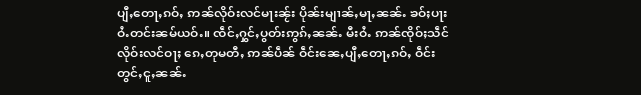ပျီႇတေႃႇၵဝ်ႇ ဢၼ်လိုဝ်းလင်မႃးၼႂ်း ပိုၼ်းမျၢၼ်ႇမႃႇၼၼ်ႉ ၶဝ်ႈပႃးဝႆႉတင်းၼမ်ယဝ်ႉ။ ၸဵင်ႇႁွင်ႇပွတ်းဢွၵ်ႇၼၼ်ႉ မီးဝႆႉ ဢၼ်ၸိုဝ်ႈသဵင်လိုဝ်းလင်ဝႃႈ ၵေႇတုမတီႇ ဢၼ်ပဵၼ် ဝဵင်းၼေႇပျီႇတေႃႇၵဝ်ႇ ဝဵင်းတွင်ႇငူႇၼၼ်ႉ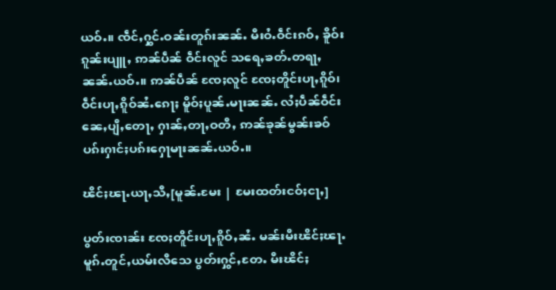ယဝ်ႉ။ ၸဵင်ႇႁွင်ႉဝၼ်းတူၵ်းၼၼ်ႉ မီးဝႆႉဝဵင်းၵဝ်ႇ ၶိူဝ်းၵူၼ်းပျူႇ ဢၼ်ပဵၼ် ဝဵင်းလူင် သရေႇၶတ်ႉတရႃႇ ၼၼ်ႉယဝ်ႉ။ ဢၼ်ပဵၼ် ၸႄႈလူင် ၸႄႈတိူင်းပႃႇၵိူဝ်၊ ဝဵင်းပႃႇၵိူဝ်ၼႆႉၵေႃႈ မိူဝ်ႈပူၼ်ႉမႃးၼၼ်ႉ လႆႈပဵၼ်ဝဵင်းၼေႇပျီႇတေႃႇ ႁၢၼ်ႇတႃႇဝတီႇ ဢၼ်ၶုၼ်မွၼ်းၶဝ် ပၵ်းႁၢင်ႈပၵ်းႁေႃမႃးၼၼ်ႉယဝ်ႉ။

ၽိင်ႈၽႃႉယႃႇသီႇ[မူၼ်ႉမႄး | မႄးထတ်းငဝ်ႈငႃႇ]

ပွတ်းၸၢၼ်း ၸႄႈတိူင်းပႃႇၵိူဝ်ႇၼႆႉ မၼ်းမီးၽိင်ႈၽႃႉမူၵ်ႉတူင်ႇယမ်းလီသေ ပွတ်းႁွင်ႇတႄႉ မီးၽိင်ႈ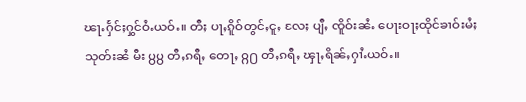ၽႃႉႁႅင်ႈႁွင်ဝႆႉယဝ်ႉ။ တီႈ ပႃႇၵိူဝ်တွင်ႇငူႇ လႄႈ ပျီႇ ၸိူဝ်းၼႆႉ ပေႃးဝႃႈထိုင်ၶၢဝ်းမႆႈသုတ်းၼႆ မီး ႘႘ တီႇၵရီႇ တေႃႇ ႙႐ တီႇၵရီႇ ၾႃႇရိၼ်ႇႁၢႆႉယဝ်ႉ။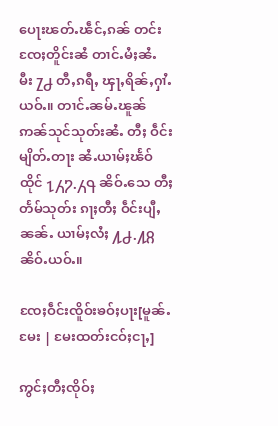ပေႃးၽတ်ႉၽဵင်ႇၵၼ် တင်းၸႄႈတိူင်းၼႆ တၢင်ႉမႆႈၼႆႉ မီး ႗႕ တီႇၵရီႇ ၾႃႇရိၼ်ႇႁၢႆႉယဝ်ႉ။ တၢင်ႉၼမ်ႉၽူၼ် ဢၼ်သုင်သုတ်းၼႆႉ တီႈ ဝဵင်းမျိတ်ႉတႃး ၼႆႉယၢမ်ႈၽႅဝ်ထိုင် ႑႓႒.႓႖ ၼိဝ်ႉသေ တီႈတႅမ်သုတ်း ၵႃႈတီႈ ဝဵင်းပျီႇၼၼ်ႉ ယၢမ်ႈလႆႈ ႔႕.႔႙ ၼိဝ်ႉယဝ်ႉ။

ၸႄႈဝဵင်းၸိူဝ်းၶဝ်ႈပႃး[မူၼ်ႉမႄး | မႄးထတ်းငဝ်ႈငႃႇ]

ဢွင်ႈတီႈၸိုဝ်ႈ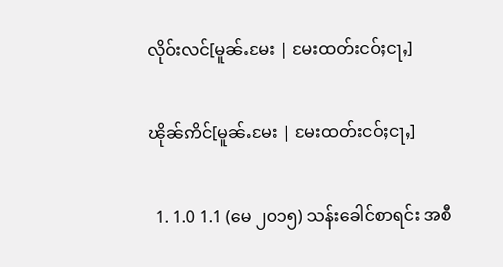လိုဝ်းလင်[မူၼ်ႉမႄး | မႄးထတ်းငဝ်ႈငႃႇ]

ၽိုၼ်ဢိင်[မူၼ်ႉမႄး | မႄးထတ်းငဝ်ႈငႃႇ]

  1. 1.0 1.1 (မေ ၂၀၁၅) သန်းခေါင်စာရင်း အစီ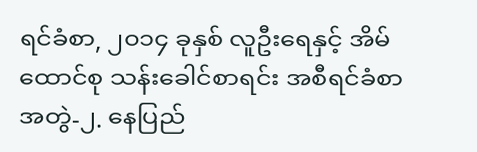ရင်ခံစာ, ၂၀၁၄ ခုနှစ် လူဦးရေနှင့် အိမ်ထောင်စု သန်းခေါင်စာရင်း အစီရင်ခံစာ အတွဲ-၂. နေပြည်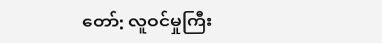တော်: လူဝင်မှုကြီး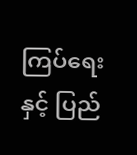ကြပ်ရေးနှင့် ပြည်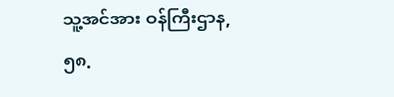သူ့အင်အား ဝန်ကြီးဌာန, ၅၈.